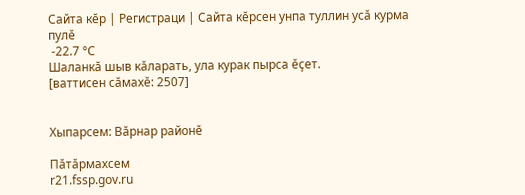Сайта кӗр | Регистраци | Сайта кӗрсен унпа туллин усӑ курма пулӗ
 -22.7 °C
Шаланкӑ шыв кӑларать, ула курак пырса ӗҫет.
[ваттисен сӑмахӗ: 2507]


Хыпарсем: Вӑрнар районӗ

Пӑтӑрмахсем
r21.fssp.gov.ru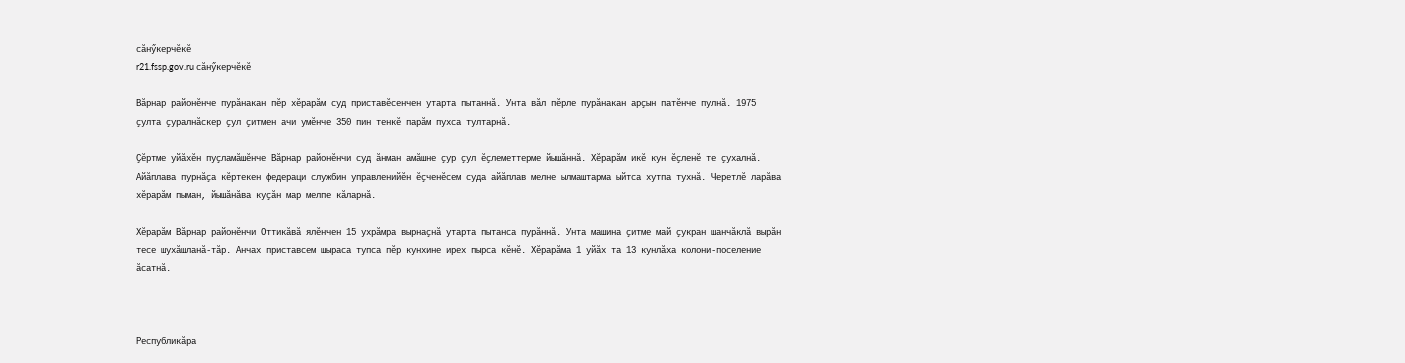сӑнӳкерчӗкӗ
r21.fssp.gov.ru сӑнӳкерчӗкӗ

Вӑрнар районӗнче пурӑнакан пӗр хӗрарӑм суд приставӗсенчен утарта пытаннӑ. Унта вӑл пӗрле пурӑнакан арҫын патӗнче пулнӑ. 1975 ҫулта ҫуралнӑскер ҫул ҫитмен ачи умӗнче 350 пин тенкӗ парӑм пухса тултарнӑ.

Ҫӗртме уйӑхӗн пуҫламӑшӗнче Вӑрнар районӗнчи суд ӑнман амӑшне ҫур ҫул ӗҫлеметтерме йышӑннӑ. Хӗрарӑм икӗ кун ӗҫленӗ те ҫухалнӑ. Айӑплава пурнӑҫа кӗртекен федераци службин управленийӗн ӗҫченӗсем суда айӑплав мелне ылмаштарма ыйтса хутпа тухнӑ. Черетлӗ ларӑва хӗрарӑм пыман, йышӑнӑва куҫӑн мар мелпе кӑларнӑ.

Хӗрарӑм Вӑрнар районӗнчи Оттикӑвӑ ялӗнчен 15 ухрӑмра вырнаҫнӑ утарта пытанса пурӑннӑ. Унта машина ҫитме май ҫукран шанчӑклӑ вырӑн тесе шухӑшланӑ-тӑр. Анчах приставсем шыраса тупса пӗр кунхине ирех пырса кӗнӗ. Хӗрарӑма 1 уйӑх та 13 кунлӑха колони-поселение ӑсатнӑ.



Республикӑра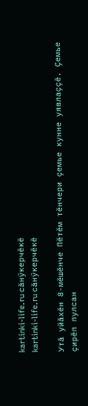kartinki-life.ru сӑнӳкерчӗкӗ
kartinki-life.ru сӑнӳкерчӗкӗ

Утӑ уйӑхӗн 8-мӗшӗнче Пӗтӗм тӗнчери ҫемье кунне уявлаҫҫӗ. Ҫемье ҫирӗп пулсан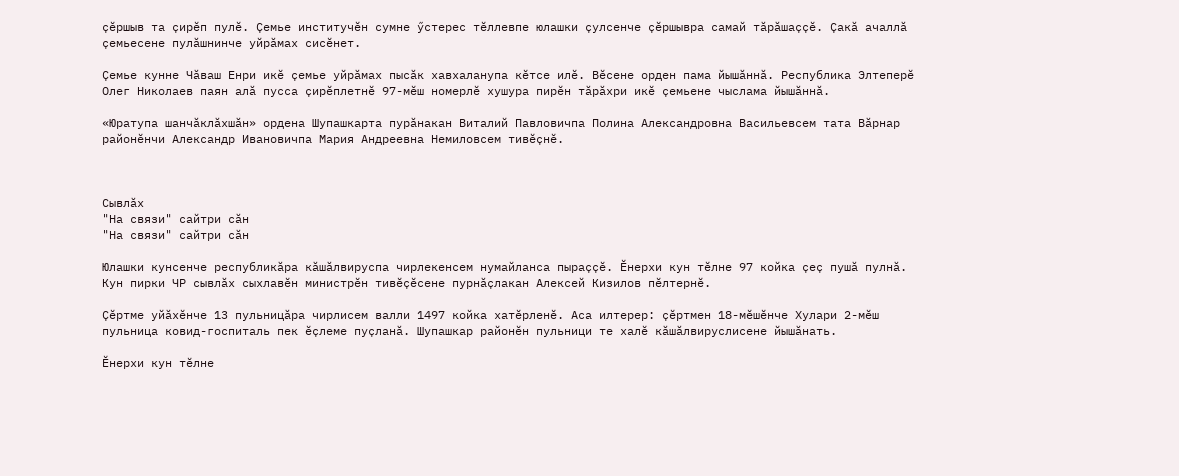ҫӗршыв та ҫирӗп пулӗ. Ҫемье институчӗн сумне ӳстерес тӗллевпе юлашки ҫулсенче ҫӗршывра самай тӑрӑшаҫҫӗ. Ҫакӑ ачаллӑ ҫемьесене пулӑшнинче уйрӑмах сисӗнет.

Ҫемье кунне Чӑваш Енри икӗ ҫемье уйрӑмах пысӑк хавхаланупа кӗтсе илӗ. Вӗсене орден пама йышӑннӑ. Республика Элтеперӗ Олег Николаев паян алӑ пусса ҫирӗплетнӗ 97-мӗш номерлӗ хушура пирӗн тӑрӑхри икӗ ҫемьене чыслама йышӑннӑ.

«Юратупа шанчӑклӑхшӑн» ордена Шупашкарта пурӑнакан Виталий Павловичпа Полина Александровна Васильевсем тата Вӑрнар районӗнчи Александр Ивановичпа Мария Андреевна Немиловсем тивӗҫнӗ.



Сывлӑх
"На связи" сайтри сӑн
"На связи" сайтри сӑн

Юлашки кунсенче республикӑра кӑшӑлвируспа чирлекенсем нумайланса пыраҫҫӗ. Ӗнерхи кун тӗлне 97 койка ҫеҫ пушӑ пулнӑ. Кун пирки ЧР сывлӑх сыхлавӗн министрӗн тивӗҫӗсене пурнӑҫлакан Алексей Кизилов пӗлтернӗ.

Ҫӗртме уйӑхӗнче 13 пульницӑра чирлисем валли 1497 койка хатӗрленӗ. Аса илтерер: ҫӗртмен 18-мӗшӗнче Хулари 2-мӗш пульница ковид-госпиталь пек ӗҫлеме пуҫланӑ. Шупашкар районӗн пульници те халӗ кӑшӑлвируслисене йышӑнать.

Ӗнерхи кун тӗлне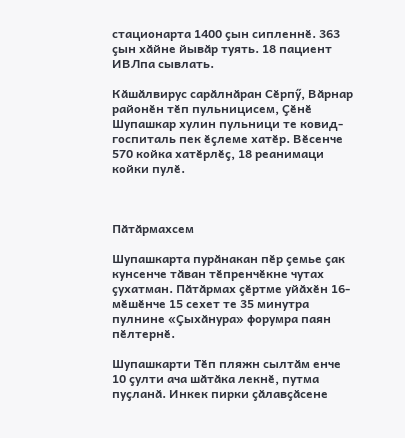стационарта 1400 ҫын сипленнӗ. 363 ҫын хӑйне йывӑр туять. 18 пациент ИВЛпа сывлать.

Кӑшӑлвирус сарӑлнӑран Сӗрпӳ, Вӑрнар районӗн тӗп пульницисем, Ҫӗнӗ Шупашкар хулин пульници те ковид-госпиталь пек ӗҫлеме хатӗр. Вӗсенче 570 койка хатӗрлӗҫ, 18 реанимаци койки пулӗ.



Пӑтӑрмахсем

Шупашкарта пурӑнакан пӗр ҫемье ҫак кунсенче тӑван тӗпренчӗкне чутах ҫухатман. Пӑтӑрмах ҫӗртме уйӑхӗн 16-мӗшӗнче 15 сехет те 35 минутра пулнине «Ҫыхӑнура» форумра паян пӗлтернӗ.

Шупашкарти Тӗп пляжн сылтӑм енче 10 ҫулти ача шӑтӑка лекнӗ, путма пуҫланӑ. Инкек пирки ҫӑлавҫӑсене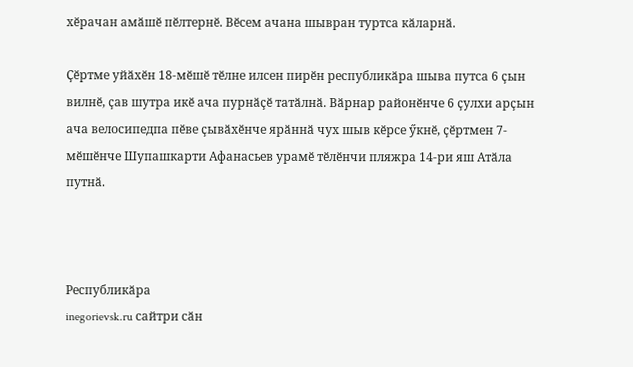хӗрачан амӑшӗ пӗлтернӗ. Вӗсем ачана шывран туртса кӑларнӑ.

Ҫӗртме уйӑхӗн 18-мӗшӗ тӗлне илсен пирӗн республикӑра шыва путса 6 ҫын вилнӗ, ҫав шутра икӗ ача пурнӑҫӗ татӑлнӑ. Вӑрнар районӗнче 6 ҫулхи арҫын ача велосипедпа пӗве ҫывӑхӗнче ярӑннӑ чух шыв кӗрсе ӳкнӗ, ҫӗртмен 7-мӗшӗнче Шупашкарти Афанасьев урамӗ тӗлӗнчи пляжра 14-ри яш Атӑла путнӑ.



Республикӑра
inegorievsk.ru сайтри сӑн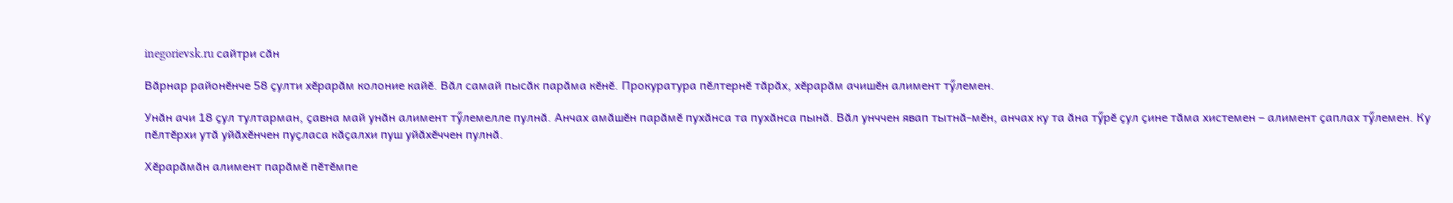inegorievsk.ru сайтри сӑн

Вӑрнар районӗнче 58 ҫулти хӗрарӑм колоние кайӗ. Вӑл самай пысӑк парӑма кӗнӗ. Прокуратура пӗлтернӗ тӑрӑх, хӗрарӑм ачишӗн алимент тӳлемен.

Унӑн ачи 18 ҫул тултарман, ҫавна май унӑн алимент тӳлемелле пулнӑ. Анчах амӑшӗн парӑмӗ пухӑнса та пухӑнса пынӑ. Вӑл унччен явап тытнӑ-мӗн, анчах ку та ӑна тӳрӗ ҫул ҫине тӑма хистемен – алимент ҫаплах тӳлемен. Ку пӗлтӗрхи утӑ уйӑхӗнчен пуҫласа кӑҫалхи пуш уйӑхӗччен пулнӑ.

Хӗрарӑмӑн алимент парӑмӗ пӗтӗмпе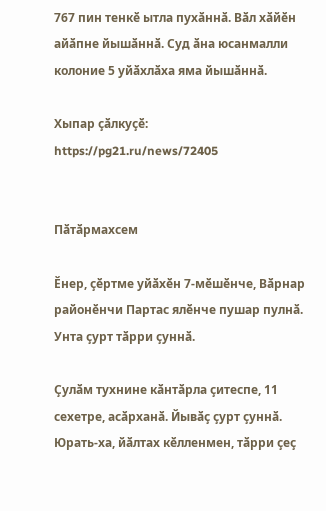767 пин тенкӗ ытла пухӑннӑ. Вӑл хӑйӗн айӑпне йышӑннӑ. Суд ӑна юсанмалли колоние 5 уйӑхлӑха яма йышӑннӑ.

Хыпар ҫӑлкуҫӗ: https://pg21.ru/news/72405


Пӑтӑрмахсем

Ӗнер, ҫӗртме уйӑхӗн 7-мӗшӗнче, Вӑрнар районӗнчи Партас ялӗнче пушар пулнӑ. Унта ҫурт тӑрри ҫуннӑ.

Ҫулӑм тухнине кӑнтӑрла ҫитеспе, 11 сехетре, асӑрханӑ. Йывӑҫ ҫурт ҫуннӑ. Юрать-ха, йӑлтах кӗлленмен, тӑрри ҫеҫ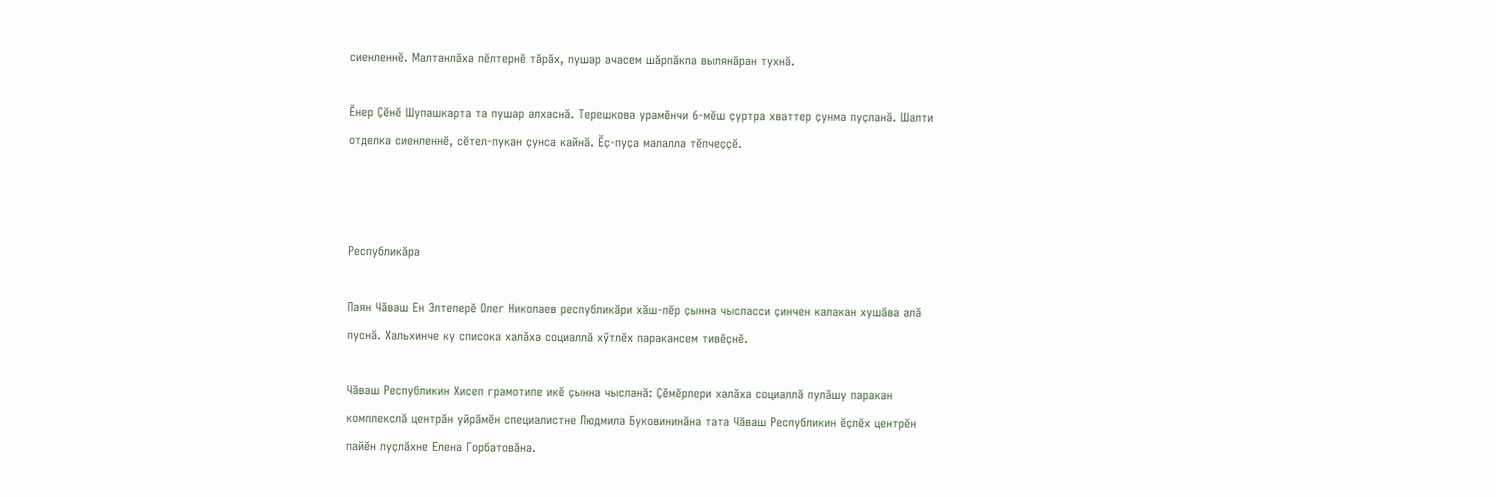сиенленнӗ. Малтанлӑха пӗлтернӗ тӑрӑх, пушар ачасем шӑрпӑкпа вылянӑран тухнӑ.

Ӗнер Ҫӗнӗ Шупашкарта та пушар алхаснӑ. Терешкова урамӗнчи 6-мӗш ҫуртра хваттер ҫунма пуҫланӑ. Шалти отделка сиенленнӗ, сӗтел-пукан ҫунса кайнӑ. Ӗҫ-пуҫа малалла тӗпчеҫҫӗ.



Республикӑра

Паян Чӑваш Ен Элтеперӗ Олег Николаев республикӑри хӑш-пӗр ҫынна чысласси ҫинчен калакан хушӑва алӑ пуснӑ. Хальхинче ку списока халӑха социаллӑ хӳтлӗх паракансем тивӗҫнӗ.

Чӑваш Республикин Хисеп грамотипе икӗ ҫынна чысланӑ: Ҫӗмӗрлери халӑха социаллӑ пулӑшу паракан комплекслӑ центрӑн уйрӑмӗн специалистне Людмила Буковининӑна тата Чӑваш Республикин ӗҫлӗх центрӗн пайӗн пуҫлӑхне Елена Горбатовӑна.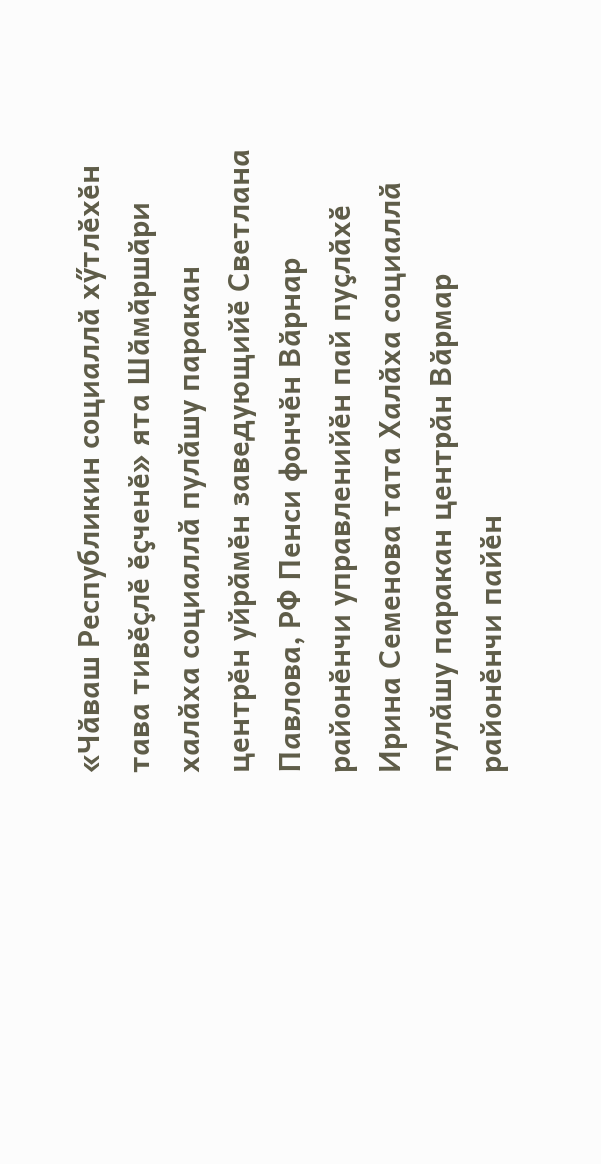«Чӑваш Республикин социаллӑ хӳтлӗхӗн тава тивӗҫлӗ ӗҫченӗ» ята Шӑмӑршӑри халӑха социаллӑ пулӑшу паракан центрӗн уйрӑмӗн заведующийӗ Светлана Павлова, РФ Пенси фончӗн Вӑрнар районӗнчи управленийӗн пай пуҫлӑхӗ Ирина Семенова тата Халӑха социаллӑ пулӑшу паракан центрӑн Вӑрмар районӗнчи пайӗн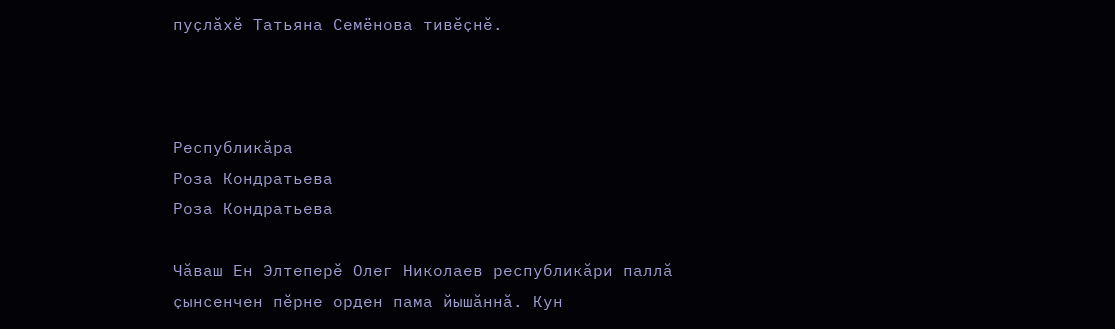пуҫлӑхӗ Татьяна Семёнова тивӗҫнӗ.



Республикӑра
Роза Кондратьева
Роза Кондратьева

Чӑваш Ен Элтеперӗ Олег Николаев республикӑри паллӑ ҫынсенчен пӗрне орден пама йышӑннӑ. Кун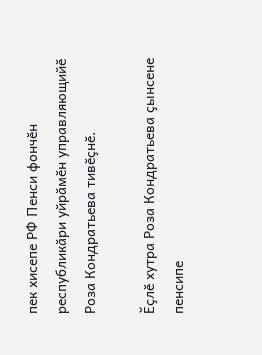пек хисепе РФ Пенси фончӗн республикӑри уйрӑмӗн управляющийӗ Роза Кондратьева тивӗҫнӗ.

Ӗҫлӗ хутра Роза Кондратьева ҫынсене пенсипе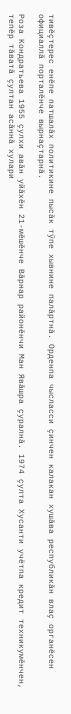тивӗҫтерес енӗпе патшалӑх политикине пысӑк тӳпе хывнине палӑртнӑ. Орденпа чысласси ҫинчен калакан хушӑва республикӑн влаҫ органӗсен официаллӑ порталӗнче вырнаҫтарнӑ.

Роза Кондратьева 1955 ҫулхи авӑн уйӑхӗн 21-мӗшӗнче Вӑрнар районӗнчи Ман Явӑшра ҫуралнӑ. 1974 ҫулта Хусанти учётпа кредит техникумӗнчен, тепӗр тӑватӑ ҫултан асӑннӑ хулари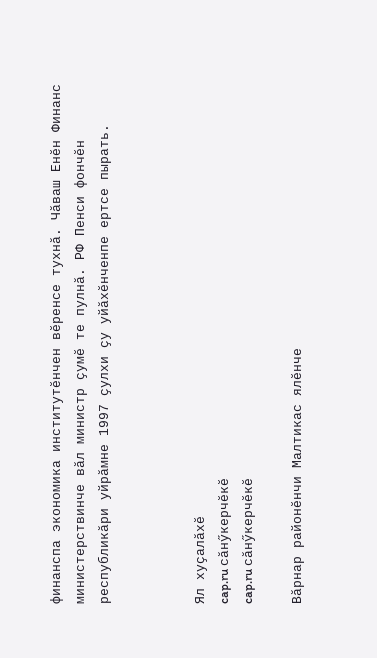финанспа экономика институтӗнчен вӗренсе тухнӑ. Чӑваш Енӗн Финанс министерствинче вӑл министр ҫумӗ те пулнӑ. РФ Пенси фончӗн республикӑри уйрӑмне 1997 ҫулхи ҫу уйӑхӗнченпе ертсе пырать.



Ял хуҫалӑхӗ
cap.ru сӑнӳкерчӗкӗ
cap.ru сӑнӳкерчӗкӗ

Вӑрнар районӗнчи Малтикас ялӗнче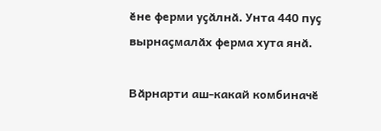ӗне ферми уҫӑлнӑ. Унта 440 пуҫ вырнаҫмалӑх ферма хута янӑ.

Вӑрнарти аш-какай комбиначӗ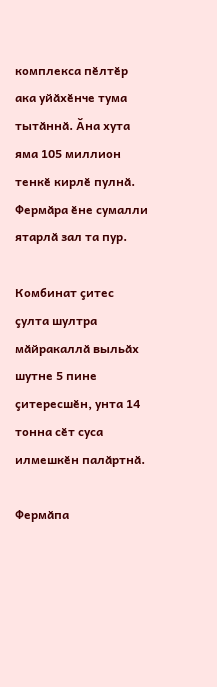комплекса пӗлтӗр ака уйӑхӗнче тума тытӑннӑ. Ӑна хута яма 105 миллион тенкӗ кирлӗ пулнӑ. Фермӑра ӗне сумалли ятарлӑ зал та пур.

Комбинат ҫитес ҫулта шултра мӑйракаллӑ выльӑх шутне 5 пине ҫитересшӗн, унта 14 тонна сӗт суса илмешкӗн палӑртнӑ.

Фермӑпа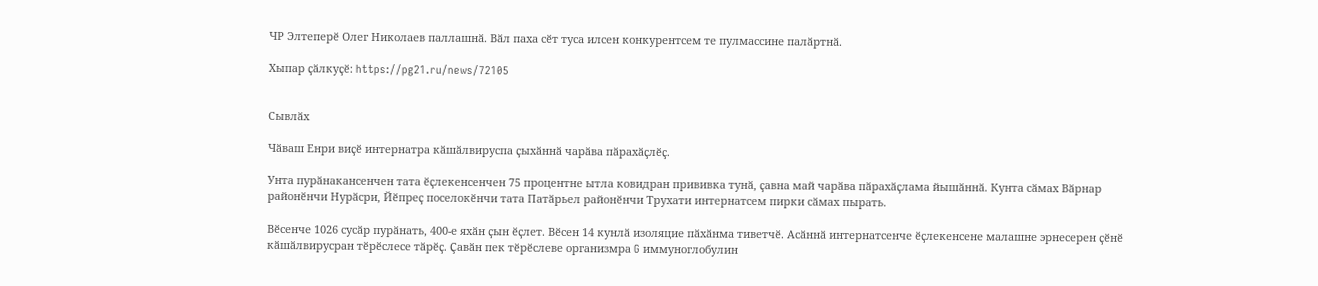ЧР Элтеперӗ Олег Николаев паллашнӑ. Вӑл паха сӗт туса илсен конкурентсем те пулмассине палӑртнӑ.

Хыпар ҫӑлкуҫӗ: https://pg21.ru/news/72105


Сывлӑх

Чӑваш Енри виҫӗ интернатра кӑшӑлвируспа ҫыхӑннӑ чарӑва пӑрахӑҫлӗҫ.

Унта пурӑнакансенчен тата ӗҫлекенсенчен 75 процентне ытла ковидран прививка тунӑ, ҫавна май чарӑва пӑрахӑҫлама йышӑннӑ. Кунта сӑмах Вӑрнар районӗнчи Нурӑсри, Йӗпреҫ поселокӗнчи тата Патӑрьел районӗнчи Трухати интернатсем пирки сӑмах пырать.

Вӗсенче 1026 сусӑр пурӑнать, 400-е яхӑн ҫын ӗҫлет. Вӗсен 14 кунлӑ изоляцие пӑхӑнма тиветчӗ. Асӑннӑ интернатсенче ӗҫлекенсене малашне эрнесерен ҫӗнӗ кӑшӑлвирусран тӗрӗслесе тӑрӗҫ. Ҫавӑн пек тӗрӗслеве организмра G иммуноглобулин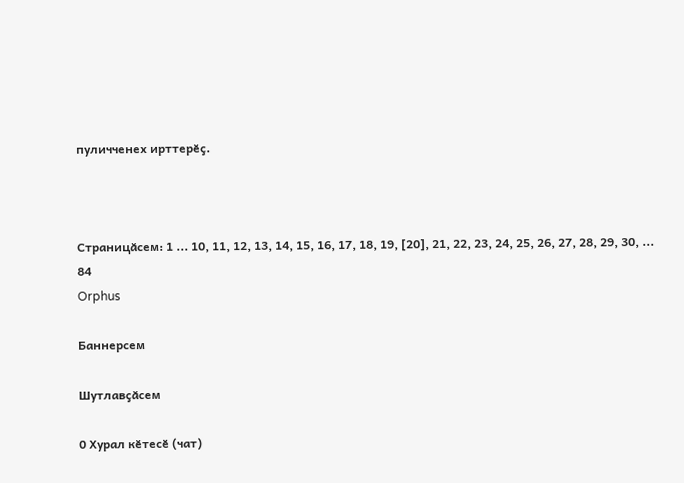пуличченех ирттерӗҫ.



Страницӑсем: 1 ... 10, 11, 12, 13, 14, 15, 16, 17, 18, 19, [20], 21, 22, 23, 24, 25, 26, 27, 28, 29, 30, ... 84
Orphus

Баннерсем

Шутлавҫӑсем

0 Хурал кӗтесӗ (чат)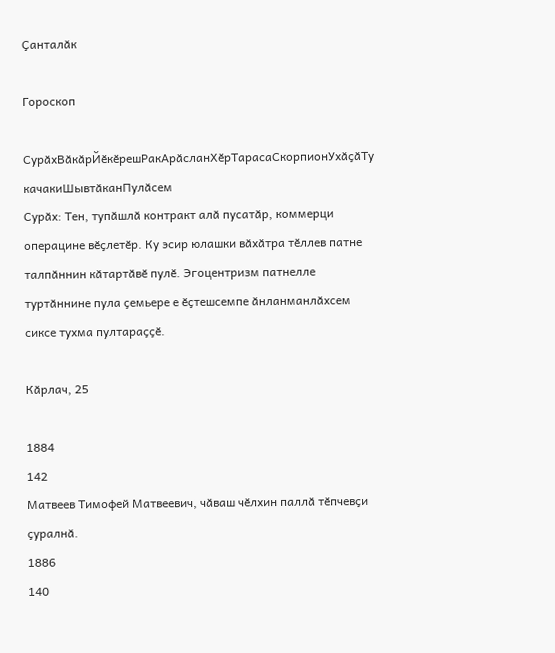Ҫанталӑк

Гороскоп

СурӑхВӑкӑрЙӗкӗрешРакАрӑсланХӗрТарасаСкорпионУхӑҫӑТу качакиШывтӑканПулӑсем
Сурӑх: Тен, тупӑшлӑ контракт алӑ пусатӑр, коммерци операцине вӗҫлетӗр. Ку эсир юлашки вӑхӑтра тӗллев патне талпӑннин кӑтартӑвӗ пулӗ. Эгоцентризм патнелле туртӑннине пула ҫемьере е ӗҫтешсемпе ӑнланманлӑхсем сиксе тухма пултараҫҫӗ.

Кӑрлач, 25

1884
142
Матвеев Тимофей Матвеевич, чӑваш чӗлхин паллӑ тӗпчевҫи ҫуралнӑ.
1886
140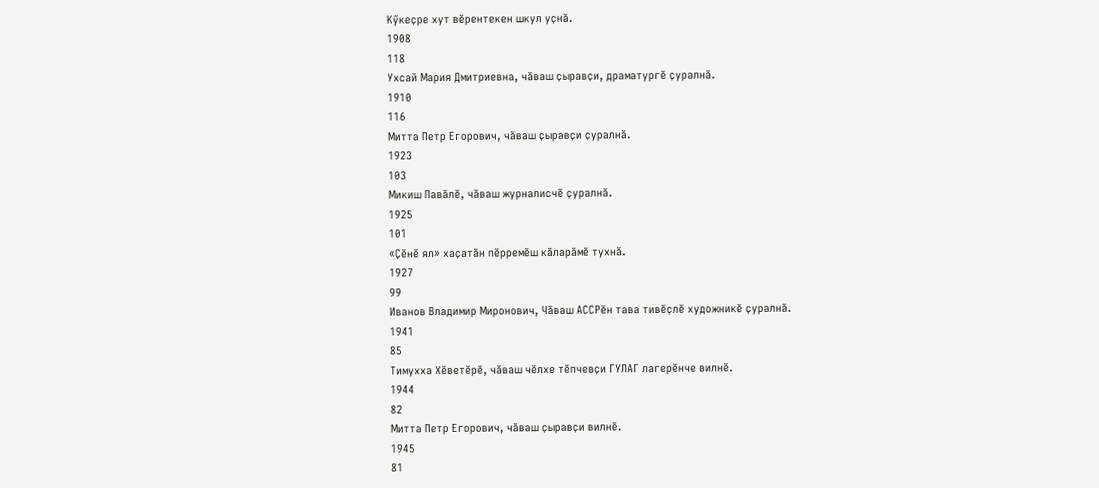Кӳкеҫре хут вӗрентекен шкул уҫнӑ.
1908
118
Ухсай Мария Дмитриевна, чӑваш ҫыравҫи, драматургӗ ҫуралнӑ.
1910
116
Митта Петр Егорович, чӑваш ҫыравҫи ҫуралнӑ.
1923
103
Микиш Павӑлӗ, чӑваш журналисчӗ ҫуралнӑ.
1925
101
«Ҫӗнӗ ял» хаҫатӑн пӗрремӗш кӑларӑмӗ тухнӑ.
1927
99
Иванов Владимир Миронович, Чӑваш АССРӗн тава тивӗҫлӗ художникӗ ҫуралнӑ.
1941
85
Тимухха Хӗветӗрӗ, чӑваш чӗлхе тӗпчевҫи ГУЛАГ лагерӗнче вилнӗ.
1944
82
Митта Петр Егорович, чӑваш ҫыравҫи вилнӗ.
1945
81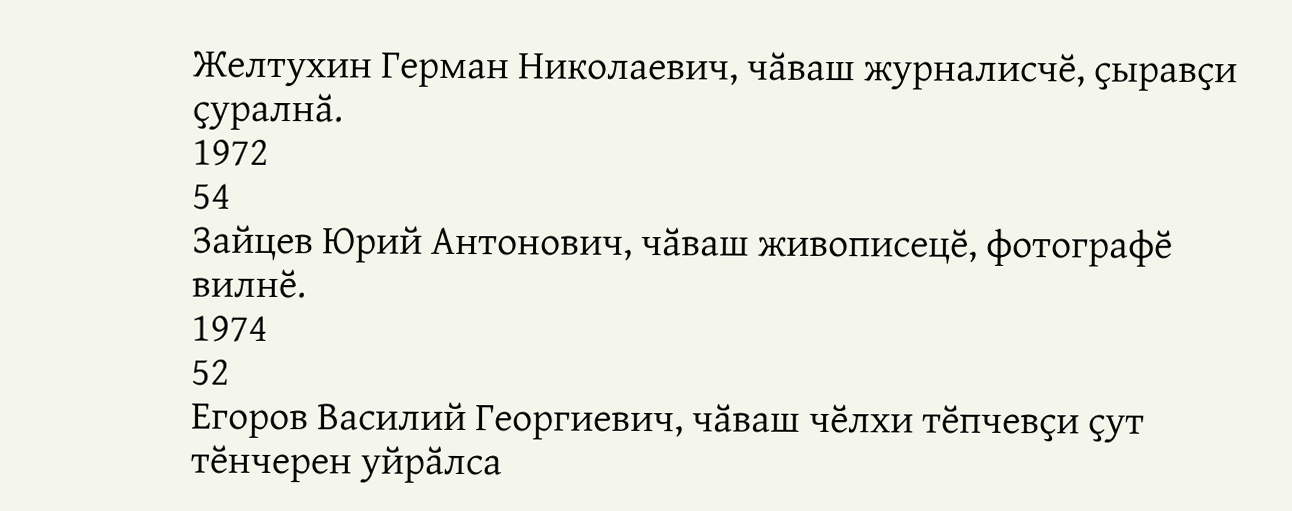Желтухин Герман Николаевич, чӑваш журналисчӗ, ҫыравҫи ҫуралнӑ.
1972
54
Зайцев Юрий Антонович, чӑваш живописецӗ, фотографӗ вилнӗ.
1974
52
Егоров Василий Георгиевич, чӑваш чӗлхи тӗпчевҫи ҫут тӗнчерен уйрӑлса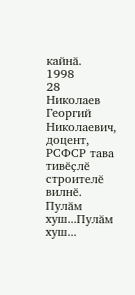кайнӑ.
1998
28
Николаев Георгий Николаевич, доцент, РСФСР тава тивӗҫлӗ строителӗ вилнӗ.
Пулӑм хуш...Пулӑм хуш...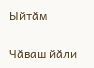Ыйтӑм

Чӑваш йӑли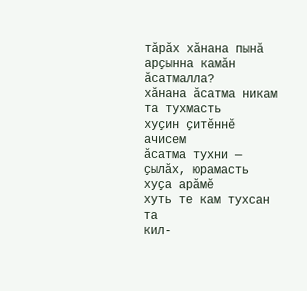тӑрӑх хӑнана пынӑ арҫынна камӑн ӑсатмалла?
хӑнана ӑсатма никам та тухмасть
хуҫин ҫитӗннӗ ачисем
ӑсатма тухни — ҫылӑх, юрамасть
хуҫа арӑмӗ
хуть те кам тухсан та
кил-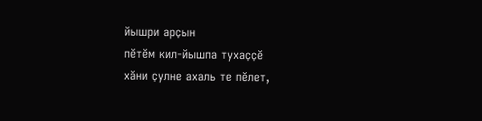йышри арҫын
пӗтӗм кил-йышпа тухаҫҫӗ
хӑни ҫулне ахаль те пӗлет,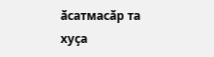ӑсатмасӑр та
хуҫа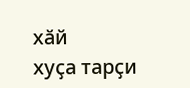хӑй
хуҫа тарҫи